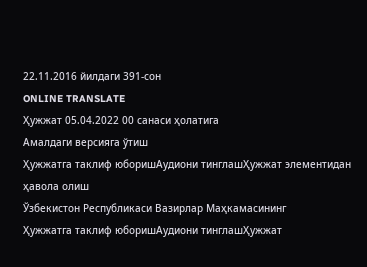22.11.2016 йилдаги 391-сон
ONLINE TRANSLATE
Ҳужжат 05.04.2022 00 санаси ҳолатига
Амалдаги версияга ўтиш
Ҳужжатга таклиф юборишАудиони тинглашҲужжат элементидан ҳавола олиш
Ўзбекистон Республикаси Вазирлар Маҳкамасининг
Ҳужжатга таклиф юборишАудиони тинглашҲужжат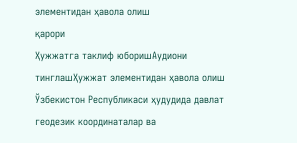элементидан ҳавола олиш
қарори
Ҳужжатга таклиф юборишАудиони тинглашҲужжат элементидан ҳавола олиш
Ўзбекистон Республикаси ҳудудида давлат геодезик координаталар ва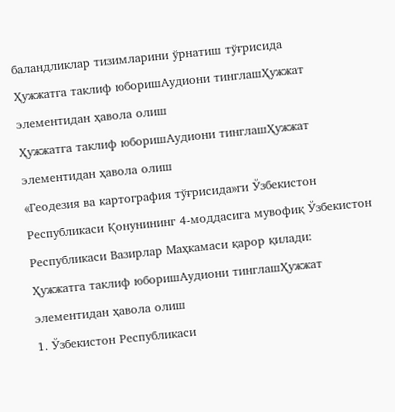баландликлар тизимларини ўрнатиш тўғрисида
Ҳужжатга таклиф юборишАудиони тинглашҲужжат элементидан ҳавола олиш
Ҳужжатга таклиф юборишАудиони тинглашҲужжат элементидан ҳавола олиш
«Геодезия ва картография тўғрисида»ги Ўзбекистон Республикаси Қонунининг 4-моддасига мувофиқ Ўзбекистон Республикаси Вазирлар Маҳкамаси қарор қилади:
Ҳужжатга таклиф юборишАудиони тинглашҲужжат элементидан ҳавола олиш
1. Ўзбекистон Республикаси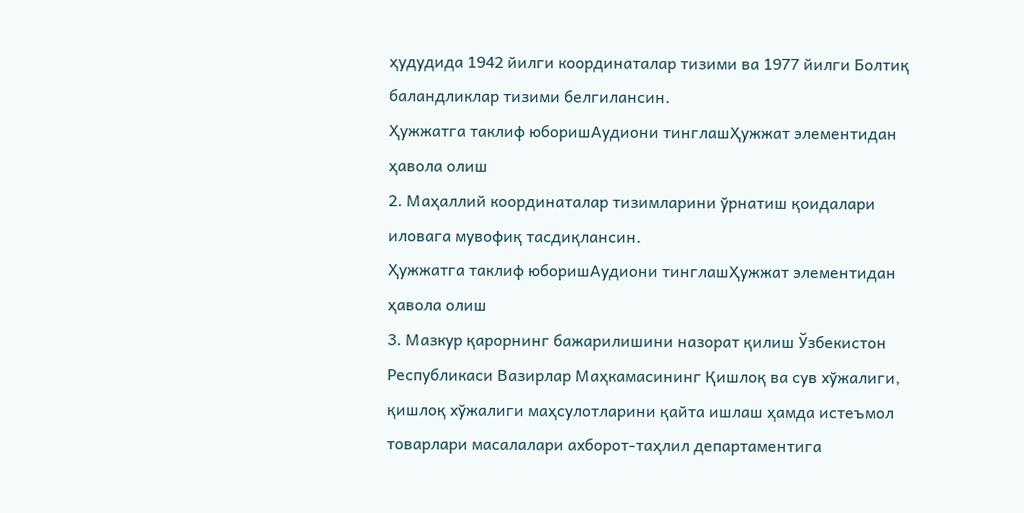ҳудудида 1942 йилги координаталар тизими ва 1977 йилги Болтиқ баландликлар тизими белгилансин.
Ҳужжатга таклиф юборишАудиони тинглашҲужжат элементидан ҳавола олиш
2. Маҳаллий координаталар тизимларини ўрнатиш қоидалари иловага мувофиқ тасдиқлансин.
Ҳужжатга таклиф юборишАудиони тинглашҲужжат элементидан ҳавола олиш
3. Мазкур қарорнинг бажарилишини назорат қилиш Ўзбекистон Республикаси Вазирлар Маҳкамасининг Қишлоқ ва сув хўжалиги, қишлоқ хўжалиги маҳсулотларини қайта ишлаш ҳамда истеъмол товарлари масалалари ахборот-таҳлил департаментига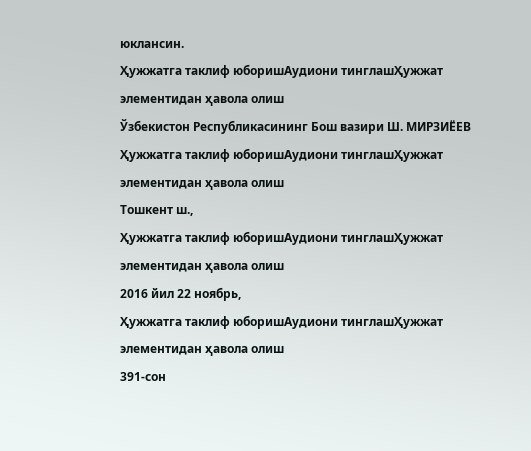юклансин.
Ҳужжатга таклиф юборишАудиони тинглашҲужжат элементидан ҳавола олиш
Ўзбекистон Республикасининг Бош вазири Ш. МИРЗИЁЕВ
Ҳужжатга таклиф юборишАудиони тинглашҲужжат элементидан ҳавола олиш
Тошкент ш.,
Ҳужжатга таклиф юборишАудиони тинглашҲужжат элементидан ҳавола олиш
2016 йил 22 ноябрь,
Ҳужжатга таклиф юборишАудиони тинглашҲужжат элементидан ҳавола олиш
391-сон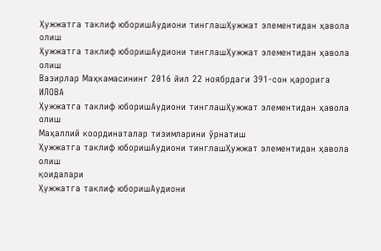Ҳужжатга таклиф юборишАудиони тинглашҲужжат элементидан ҳавола олиш
Ҳужжатга таклиф юборишАудиони тинглашҲужжат элементидан ҳавола олиш
Вазирлар Маҳкамасининг 2016 йил 22 ноябрдаги 391-сон қарорига
ИЛОВА
Ҳужжатга таклиф юборишАудиони тинглашҲужжат элементидан ҳавола олиш
Маҳаллий координаталар тизимларини ўрнатиш
Ҳужжатга таклиф юборишАудиони тинглашҲужжат элементидан ҳавола олиш
қоидалари
Ҳужжатга таклиф юборишАудиони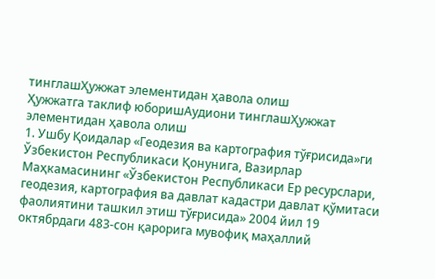тинглашҲужжат элементидан ҳавола олиш
Ҳужжатга таклиф юборишАудиони тинглашҲужжат элементидан ҳавола олиш
1. Ушбу Қоидалар «Геодезия ва картография тўғрисида»ги Ўзбекистон Республикаси Қонунига, Вазирлар Маҳкамасининг «Ўзбекистон Республикаси Ер ресурслари, геодезия, картография ва давлат кадастри давлат қўмитаси фаолиятини ташкил этиш тўғрисида» 2004 йил 19 октябрдаги 483-сон қарорига мувофиқ маҳаллий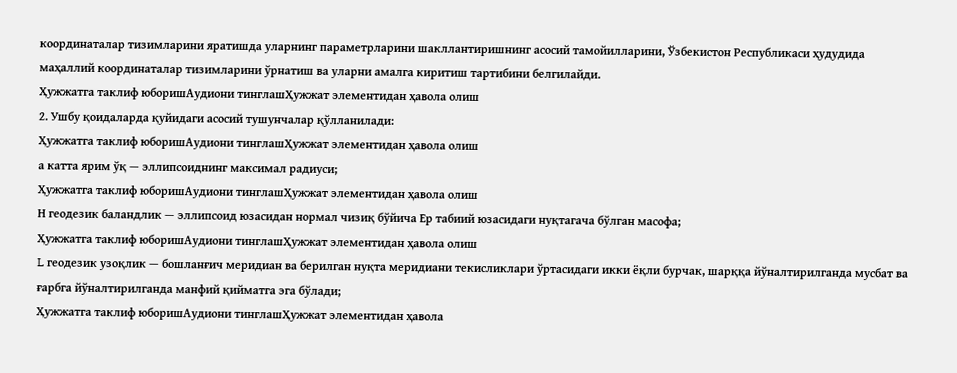координаталар тизимларини яратишда уларнинг параметрларини шакллантиришнинг асосий тамойилларини, Ўзбекистон Республикаси ҳудудида маҳаллий координаталар тизимларини ўрнатиш ва уларни амалга киритиш тартибини белгилайди.
Ҳужжатга таклиф юборишАудиони тинглашҲужжат элементидан ҳавола олиш
2. Ушбу қоидаларда қуйидаги асосий тушунчалар қўлланилади:
Ҳужжатга таклиф юборишАудиони тинглашҲужжат элементидан ҳавола олиш
а катта ярим ўқ — эллипсоиднинг максимал радиуси;
Ҳужжатга таклиф юборишАудиони тинглашҲужжат элементидан ҳавола олиш
Н геодезик баландлик — эллипсоид юзасидан нормал чизиқ бўйича Ер табиий юзасидаги нуқтагача бўлган масофа;
Ҳужжатга таклиф юборишАудиони тинглашҲужжат элементидан ҳавола олиш
L геодезик узоқлик — бошланғич меридиан ва берилган нуқта меридиани текисликлари ўртасидаги икки ёқли бурчак, шарққа йўналтирилганда мусбат ва ғарбга йўналтирилганда манфий қийматга эга бўлади;
Ҳужжатга таклиф юборишАудиони тинглашҲужжат элементидан ҳавола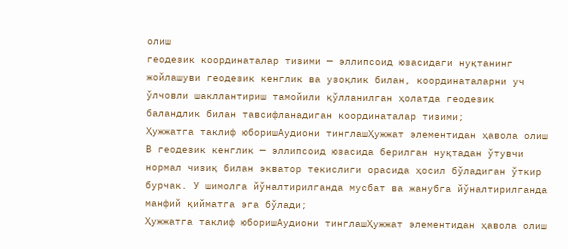олиш
геодезик координаталар тизими — эллипсоид юзасидаги нуқтанинг жойлашуви геодезик кенглик ва узоқлик билан, координаталарни уч ўлчовли шакллантириш тамойили қўлланилган ҳолатда геодезик баландлик билан тавсифланадиган координаталар тизими;
Ҳужжатга таклиф юборишАудиони тинглашҲужжат элементидан ҳавола олиш
В геодезик кенглик — эллипсоид юзасида берилган нуқтадан ўтувчи нормал чизиқ билан экватор текислиги орасида ҳосил бўладиган ўткир бурчак. У шимолга йўналтирилганда мусбат ва жанубга йўналтирилганда манфий қийматга эга бўлади;
Ҳужжатга таклиф юборишАудиони тинглашҲужжат элементидан ҳавола олиш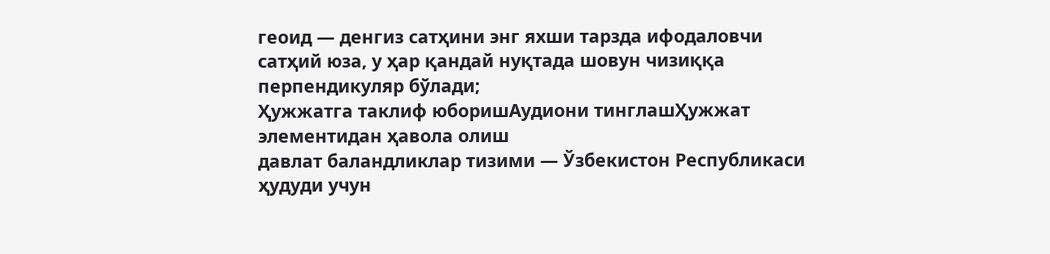геоид — денгиз сатҳини энг яхши тарзда ифодаловчи сатҳий юза, у ҳар қандай нуқтада шовун чизиққа перпендикуляр бўлади;
Ҳужжатга таклиф юборишАудиони тинглашҲужжат элементидан ҳавола олиш
давлат баландликлар тизими — Ўзбекистон Республикаси ҳудуди учун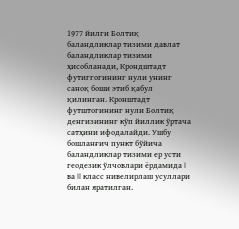1977 йилги Болтиқ баландликлар тизими давлат баландликлар тизими ҳисобланади, Крондштадт футиггогининг нули унинг саноқ боши этиб қабул қилинган. Кронштадт футштогининг нули Болтиқ денгизининг кўп йиллик ўртача сатҳини ифодалайди. Ушбу бошланғич пункт бўйича баландликлар тизими ер усти геодезик ўлчовлари ёрдамида I ва II класс нивелирлаш усуллари билан яратилган.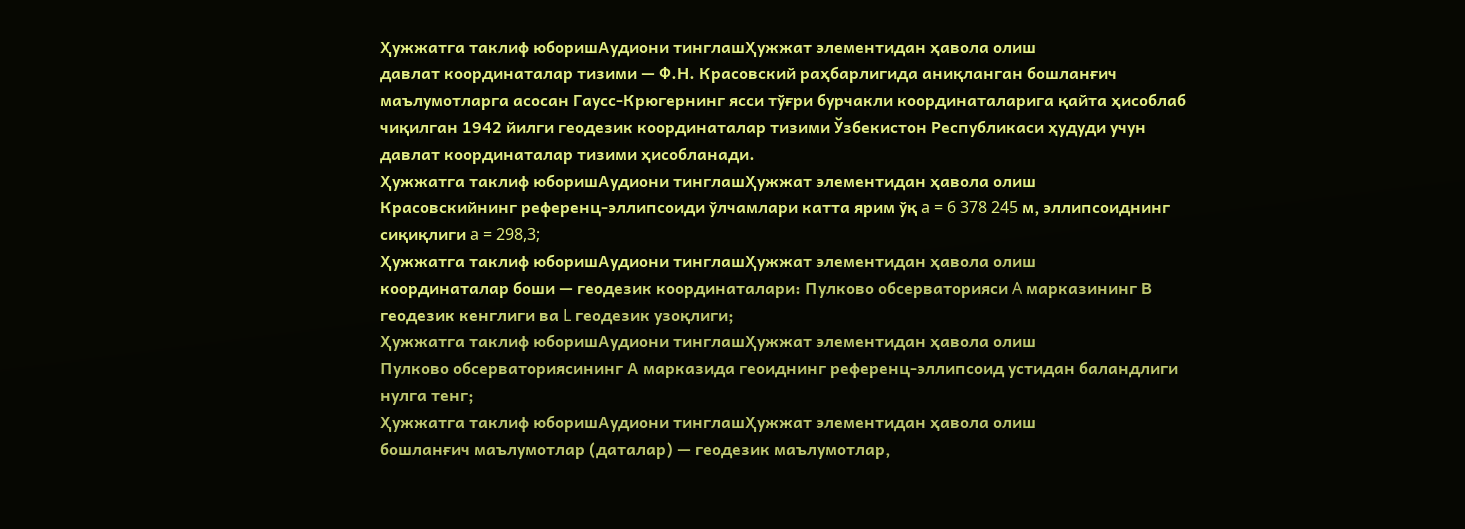Ҳужжатга таклиф юборишАудиони тинглашҲужжат элементидан ҳавола олиш
давлат координаталар тизими — Ф.Н. Красовский раҳбарлигида аниқланган бошланғич маълумотларга асосан Гаусс-Крюгернинг ясси тўғри бурчакли координаталарига қайта ҳисоблаб чиқилган 1942 йилги геодезик координаталар тизими Ўзбекистон Республикаси ҳудуди учун давлат координаталар тизими ҳисобланади.
Ҳужжатга таклиф юборишАудиони тинглашҲужжат элементидан ҳавола олиш
Красовскийнинг референц-эллипсоиди ўлчамлари катта ярим ўқ a = 6 378 245 м, эллипсоиднинг сиқиқлиги a = 298,3;
Ҳужжатга таклиф юборишАудиони тинглашҲужжат элементидан ҳавола олиш
координаталар боши — геодезик координаталари: Пулково обсерваторияси A марказининг В геодезик кенглиги ва L геодезик узоқлиги;
Ҳужжатга таклиф юборишАудиони тинглашҲужжат элементидан ҳавола олиш
Пулково обсерваториясининг А марказида геоиднинг референц-эллипсоид устидан баландлиги нулга тенг;
Ҳужжатга таклиф юборишАудиони тинглашҲужжат элементидан ҳавола олиш
бошланғич маълумотлар (даталар) — геодезик маълумотлар,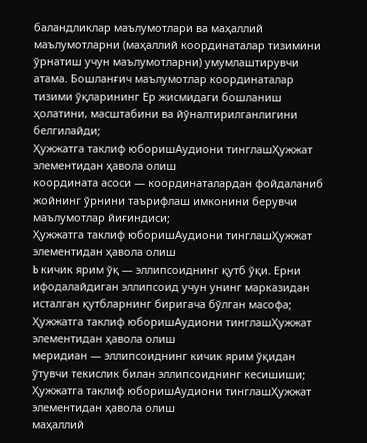баландликлар маълумотлари ва маҳаллий маълумотларни (маҳаллий координаталар тизимини ўрнатиш учун маълумотларни) умумлаштирувчи атама. Бошланғич маълумотлар координаталар тизими ўқларининг Ер жисмидаги бошланиш ҳолатини, масштабини ва йўналтирилганлигини белгилайди;
Ҳужжатга таклиф юборишАудиони тинглашҲужжат элементидан ҳавола олиш
координата асоси — координаталардан фойдаланиб жойнинг ўрнини таърифлаш имконини берувчи маълумотлар йиғиндиси;
Ҳужжатга таклиф юборишАудиони тинглашҲужжат элементидан ҳавола олиш
b кичик ярим ўқ — эллипсоиднинг қутб ўқи. Ерни ифодалайдиган эллипсоид учун унинг марказидан исталган қутбларнинг биригача бўлган масофа;
Ҳужжатга таклиф юборишАудиони тинглашҲужжат элементидан ҳавола олиш
меридиан — эллипсоиднинг кичик ярим ўқидан ўтувчи текислик билан эллипсоиднинг кесишиши;
Ҳужжатга таклиф юборишАудиони тинглашҲужжат элементидан ҳавола олиш
маҳаллий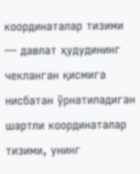координаталар тизими — давлат ҳудудининг чекланган қисмига нисбатан ўрнатиладиган шартли координаталар тизими, унинг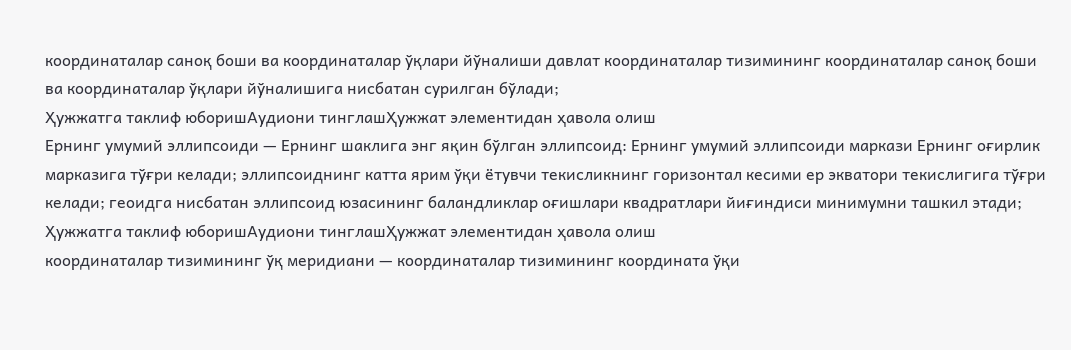координаталар саноқ боши ва координаталар ўқлари йўналиши давлат координаталар тизимининг координаталар саноқ боши ва координаталар ўқлари йўналишига нисбатан сурилган бўлади;
Ҳужжатга таклиф юборишАудиони тинглашҲужжат элементидан ҳавола олиш
Ернинг умумий эллипсоиди — Ернинг шаклига энг яқин бўлган эллипсоид: Ернинг умумий эллипсоиди маркази Ернинг оғирлик марказига тўғри келади; эллипсоиднинг катта ярим ўқи ётувчи текисликнинг горизонтал кесими ер экватори текислигига тўғри келади; геоидга нисбатан эллипсоид юзасининг баландликлар оғишлари квадратлари йиғиндиси минимумни ташкил этади;
Ҳужжатга таклиф юборишАудиони тинглашҲужжат элементидан ҳавола олиш
координаталар тизимининг ўқ меридиани — координаталар тизимининг координата ўқи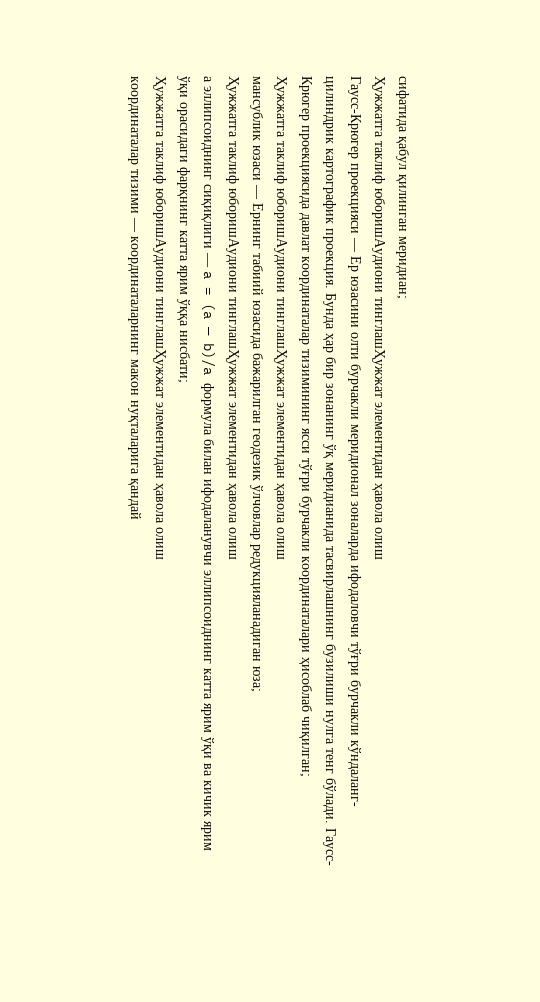сифатида қабул қилинган меридиан;
Ҳужжатга таклиф юборишАудиони тинглашҲужжат элементидан ҳавола олиш
Гаусс-Крюгер проекцияси — Ер юзасини олти бурчакли меридионал зоналарда ифодаловчи тўғри бурчакли кўндаланг-цилиндрик картографик проекция. Бунда ҳар бир зонанинг ўқ меридианида тасвирлашнинг бузилиши нулга тенг бўлади. Гаусс-Крюгер проекциясида давлат координаталар тизимининг ясси тўғри бурчакли координаталари ҳисоблаб чиқилган;
Ҳужжатга таклиф юборишАудиони тинглашҲужжат элементидан ҳавола олиш
мансублик юзаси — Ернинг табиий юзасида бажарилган геодезик ўлчовлар редукцияланадиган юза;
Ҳужжатга таклиф юборишАудиони тинглашҲужжат элементидан ҳавола олиш
а эллипсоиднинг сиқиқлиги — a = (a — b)/a формула билан ифодаланувчи эллипсоиднинг катта ярим ўқи ва кичик ярим ўқи орасидаги фарқнинг катта ярим ўққа нисбати;
Ҳужжатга таклиф юборишАудиони тинглашҲужжат элементидан ҳавола олиш
координаталар тизими — координаталарнинг макон нуқталарига қандай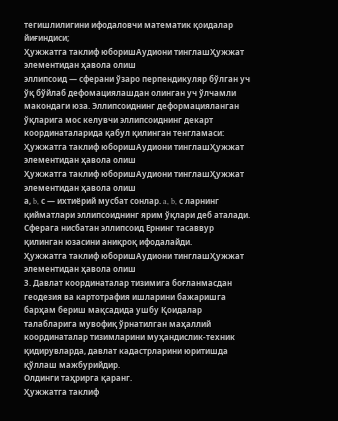тегишлилигини ифодаловчи математик қоидалар йиғиндиси;
Ҳужжатга таклиф юборишАудиони тинглашҲужжат элементидан ҳавола олиш
эллипсоид — сферани ўзаро перпендикуляр бўлган уч ўқ бўйлаб дефомациялашдан олинган уч ўлчамли макондаги юза. Эллипсоиднинг деформацияланган ўқларига мос келувчи эллипсоиднинг декарт координаталарида қабул қилинган тенгламаси:
Ҳужжатга таклиф юборишАудиони тинглашҲужжат элементидан ҳавола олиш
Ҳужжатга таклиф юборишАудиони тинглашҲужжат элементидан ҳавола олиш
а, b, с — ихтиёрий мусбат сонлар. a, b, с ларнинг қийматлари эллипсоиднинг ярим ўқлари деб аталади. Сферага нисбатан эллипсоид Ернинг тасаввур қилинган юзасини аниқроқ ифодалайди.
Ҳужжатга таклиф юборишАудиони тинглашҲужжат элементидан ҳавола олиш
3. Давлат координаталар тизимига боғланмасдан геодезия ва картотрафия ишларини бажаришга барҳам бериш мақсадида ушбу Қоидалар талабларига мувофиқ ўрнатилган маҳаллий координаталар тизимларини муҳандислик-техник қидирувларда, давлат кадастрларини юритишда қўллаш мажбурийдир.
Олдинги таҳрирга қаранг.
Ҳужжатга таклиф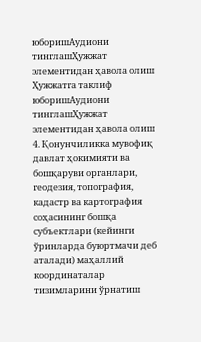юборишАудиони тинглашҲужжат элементидан ҳавола олиш
Ҳужжатга таклиф юборишАудиони тинглашҲужжат элементидан ҳавола олиш
4. Қонунчиликка мувофиқ давлат ҳокимияти ва бошқаруви органлари, геодезия, топография, кадастр ва картография соҳасининг бошқа субъектлари (кейинги ўринларда буюртмачи деб аталади) маҳаллий координаталар тизимларини ўрнатиш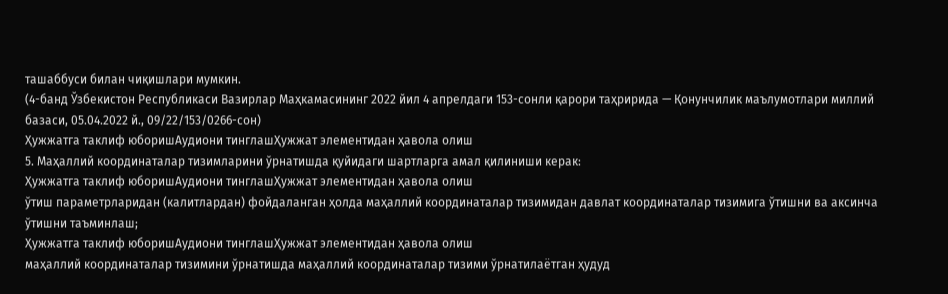ташаббуси билан чиқишлари мумкин.
(4-банд Ўзбекистон Республикаси Вазирлар Маҳкамасининг 2022 йил 4 апрелдаги 153-сонли қарори таҳририда — Қонунчилик маълумотлари миллий базаси, 05.04.2022 й., 09/22/153/0266-сон)
Ҳужжатга таклиф юборишАудиони тинглашҲужжат элементидан ҳавола олиш
5. Маҳаллий координаталар тизимларини ўрнатишда қуйидаги шартларга амал қилиниши керак:
Ҳужжатга таклиф юборишАудиони тинглашҲужжат элементидан ҳавола олиш
ўтиш параметрларидан (калитлардан) фойдаланган ҳолда маҳаллий координаталар тизимидан давлат координаталар тизимига ўтишни ва аксинча ўтишни таъминлаш;
Ҳужжатга таклиф юборишАудиони тинглашҲужжат элементидан ҳавола олиш
маҳаллий координаталар тизимини ўрнатишда маҳаллий координаталар тизими ўрнатилаётган ҳудуд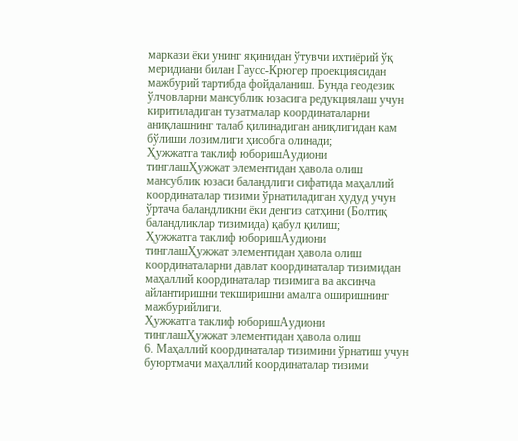маркази ёки унинг яқинидан ўтувчи ихтиёрий ўқ меридиани билан Гаусс-Крюгер проекциясидан мажбурий тартибда фойдаланиш. Бунда геодезик ўлчовларни мансублик юзасига редукциялаш учун киритиладиган тузатмалар координаталарни аниқлашнинг талаб қилинадиган аниқлигидан кам бўлиши лозимлиги ҳисобга олинади;
Ҳужжатга таклиф юборишАудиони тинглашҲужжат элементидан ҳавола олиш
мансублик юзаси баландлиги сифатида маҳаллий координаталар тизими ўрнатиладиган ҳудуд учун ўртача баландликни ёки денгиз сатҳини (Болтиқ баландликлар тизимида) қабул қилиш;
Ҳужжатга таклиф юборишАудиони тинглашҲужжат элементидан ҳавола олиш
координаталарни давлат координаталар тизимидан маҳаллий координаталар тизимига ва аксинча айлантиришни текширишни амалга оширишнинг мажбурийлиги.
Ҳужжатга таклиф юборишАудиони тинглашҲужжат элементидан ҳавола олиш
6. Маҳаллий координаталар тизимини ўрнатиш учун буюртмачи маҳаллий координаталар тизими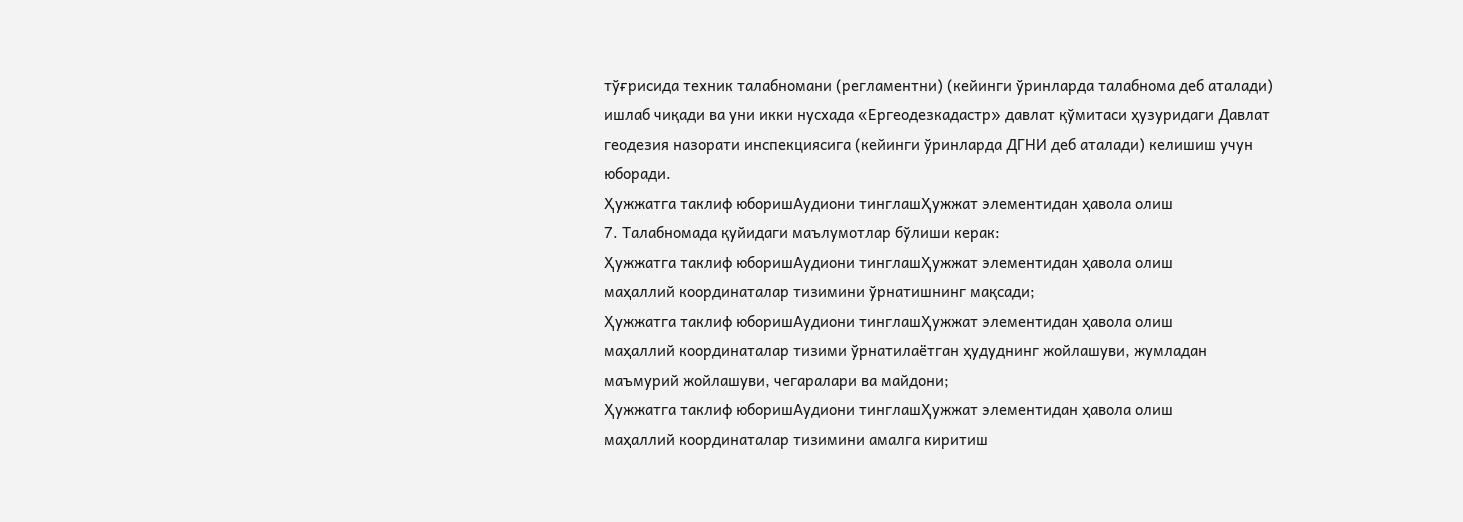тўғрисида техник талабномани (регламентни) (кейинги ўринларда талабнома деб аталади) ишлаб чиқади ва уни икки нусхада «Ергеодезкадастр» давлат қўмитаси ҳузуридаги Давлат геодезия назорати инспекциясига (кейинги ўринларда ДГНИ деб аталади) келишиш учун юборади.
Ҳужжатга таклиф юборишАудиони тинглашҲужжат элементидан ҳавола олиш
7. Талабномада қуйидаги маълумотлар бўлиши керак:
Ҳужжатга таклиф юборишАудиони тинглашҲужжат элементидан ҳавола олиш
маҳаллий координаталар тизимини ўрнатишнинг мақсади;
Ҳужжатга таклиф юборишАудиони тинглашҲужжат элементидан ҳавола олиш
маҳаллий координаталар тизими ўрнатилаётган ҳудуднинг жойлашуви, жумладан маъмурий жойлашуви, чегаралари ва майдони;
Ҳужжатга таклиф юборишАудиони тинглашҲужжат элементидан ҳавола олиш
маҳаллий координаталар тизимини амалга киритиш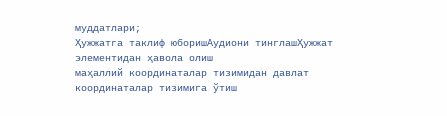муддатлари;
Ҳужжатга таклиф юборишАудиони тинглашҲужжат элементидан ҳавола олиш
маҳаллий координаталар тизимидан давлат координаталар тизимига ўтиш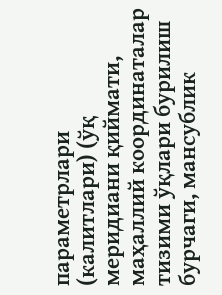параметрлари (калитлари) (ўқ меридиани қиймати, маҳаллий координаталар тизими ўқлари бурилиш бурчаги, мансублик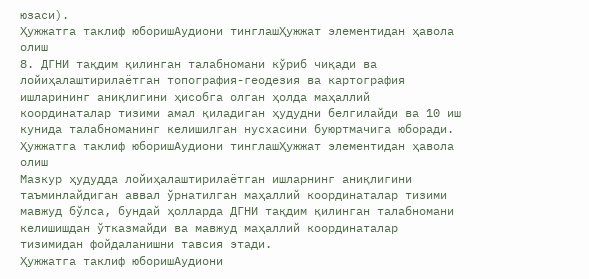юзаси).
Ҳужжатга таклиф юборишАудиони тинглашҲужжат элементидан ҳавола олиш
8. ДГНИ тақдим қилинган талабномани кўриб чиқади ва лойиҳалаштирилаётган топография-геодезия ва картография ишларининг аниқлигини ҳисобга олган ҳолда маҳаллий координаталар тизими амал қиладиган ҳудудни белгилайди ва 10 иш кунида талабноманинг келишилган нусхасини буюртмачига юборади.
Ҳужжатга таклиф юборишАудиони тинглашҲужжат элементидан ҳавола олиш
Мазкур ҳудудда лойиҳалаштирилаётган ишларнинг аниқлигини таъминлайдиган аввал ўрнатилган маҳаллий координаталар тизими мавжуд бўлса, бундай ҳолларда ДГНИ тақдим қилинган талабномани келишишдан ўтказмайди ва мавжуд маҳаллий координаталар тизимидан фойдаланишни тавсия этади.
Ҳужжатга таклиф юборишАудиони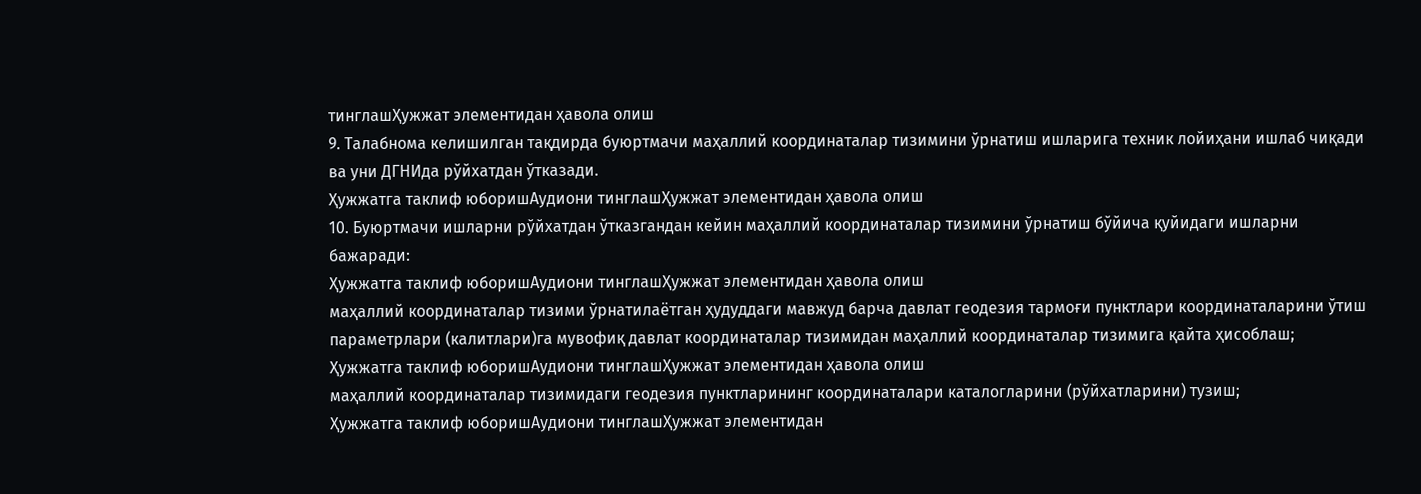тинглашҲужжат элементидан ҳавола олиш
9. Талабнома келишилган тақдирда буюртмачи маҳаллий координаталар тизимини ўрнатиш ишларига техник лойиҳани ишлаб чиқади ва уни ДГНИда рўйхатдан ўтказади.
Ҳужжатга таклиф юборишАудиони тинглашҲужжат элементидан ҳавола олиш
10. Буюртмачи ишларни рўйхатдан ўтказгандан кейин маҳаллий координаталар тизимини ўрнатиш бўйича қуйидаги ишларни бажаради:
Ҳужжатга таклиф юборишАудиони тинглашҲужжат элементидан ҳавола олиш
маҳаллий координаталар тизими ўрнатилаётган ҳудуддаги мавжуд барча давлат геодезия тармоғи пунктлари координаталарини ўтиш параметрлари (калитлари)га мувофиқ давлат координаталар тизимидан маҳаллий координаталар тизимига қайта ҳисоблаш;
Ҳужжатга таклиф юборишАудиони тинглашҲужжат элементидан ҳавола олиш
маҳаллий координаталар тизимидаги геодезия пунктларининг координаталари каталогларини (рўйхатларини) тузиш;
Ҳужжатга таклиф юборишАудиони тинглашҲужжат элементидан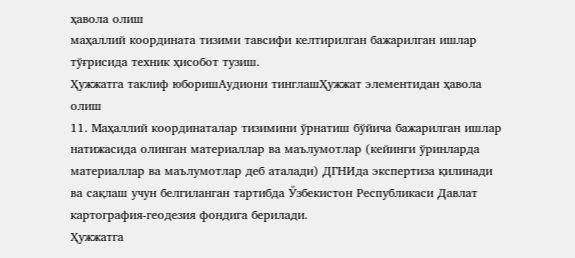ҳавола олиш
маҳаллий координата тизими тавсифи келтирилган бажарилган ишлар тўғрисида техник ҳисобот тузиш.
Ҳужжатга таклиф юборишАудиони тинглашҲужжат элементидан ҳавола олиш
11. Маҳаллий координаталар тизимини ўрнатиш бўйича бажарилган ишлар натижасида олинган материаллар ва маълумотлар (кейинги ўринларда материаллар ва маълумотлар деб аталади) ДГНИда экспертиза қилинади ва сақлаш учун белгиланган тартибда Ўзбекистон Республикаси Давлат картография-геодезия фондига берилади.
Ҳужжатга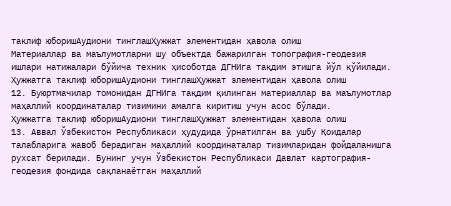таклиф юборишАудиони тинглашҲужжат элементидан ҳавола олиш
Материаллар ва маълумотларни шу объектда бажарилган топография-геодезия ишлари натижалари бўйича техник ҳисоботда ДГНИга тақдим этишга йўл қўйилади.
Ҳужжатга таклиф юборишАудиони тинглашҲужжат элементидан ҳавола олиш
12. Буюртмачилар томонидан ДГНИга тақдим қилинган материаллар ва маълумотлар маҳаллий координаталар тизимини амалга киритиш учун асос бўлади.
Ҳужжатга таклиф юборишАудиони тинглашҲужжат элементидан ҳавола олиш
13. Аввал Ўзбекистон Республикаси ҳудудида ўрнатилган ва ушбу Қоидалар талабларига жавоб берадиган маҳаллий координаталар тизимларидан фойдаланишга рухсат берилади. Бунинг учун Ўзбекистон Республикаси Давлат картография-геодезия фондида сақланаётган маҳаллий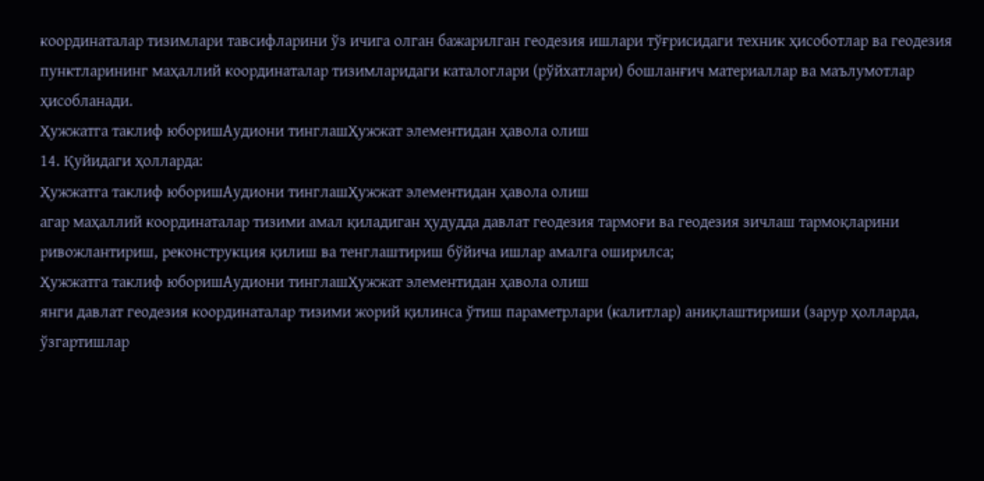координаталар тизимлари тавсифларини ўз ичига олган бажарилган геодезия ишлари тўғрисидаги техник ҳисоботлар ва геодезия пунктларининг маҳаллий координаталар тизимларидаги каталоглари (рўйхатлари) бошланғич материаллар ва маълумотлар ҳисобланади.
Ҳужжатга таклиф юборишАудиони тинглашҲужжат элементидан ҳавола олиш
14. Қуйидаги ҳолларда:
Ҳужжатга таклиф юборишАудиони тинглашҲужжат элементидан ҳавола олиш
агар маҳаллий координаталар тизими амал қиладиган ҳудудда давлат геодезия тармоғи ва геодезия зичлаш тармоқларини ривожлантириш, реконструкция қилиш ва тенглаштириш бўйича ишлар амалга оширилса;
Ҳужжатга таклиф юборишАудиони тинглашҲужжат элементидан ҳавола олиш
янги давлат геодезия координаталар тизими жорий қилинса ўтиш параметрлари (калитлар) аниқлаштириши (зарур ҳолларда, ўзгартишлар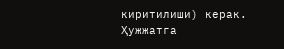киритилиши) керак.
Ҳужжатга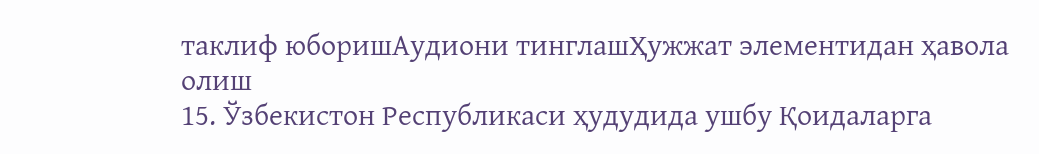таклиф юборишАудиони тинглашҲужжат элементидан ҳавола олиш
15. Ўзбекистон Республикаси ҳудудида ушбу Қоидаларга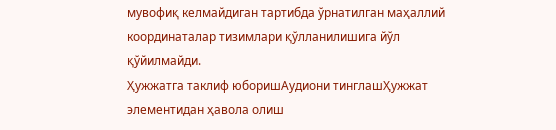мувофиқ келмайдиган тартибда ўрнатилган маҳаллий координаталар тизимлари қўлланилишига йўл қўйилмайди.
Ҳужжатга таклиф юборишАудиони тинглашҲужжат элементидан ҳавола олиш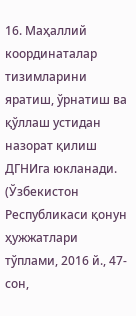16. Маҳаллий координаталар тизимларини яратиш, ўрнатиш ва қўллаш устидан назорат қилиш ДГНИга юкланади.
(Ўзбекистон Республикаси қонун ҳужжатлари тўплами, 2016 й., 47-сон,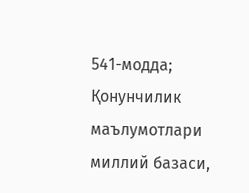541-модда; Қонунчилик маълумотлари миллий базаси,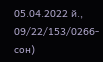05.04.2022 й., 09/22/153/0266-сон)